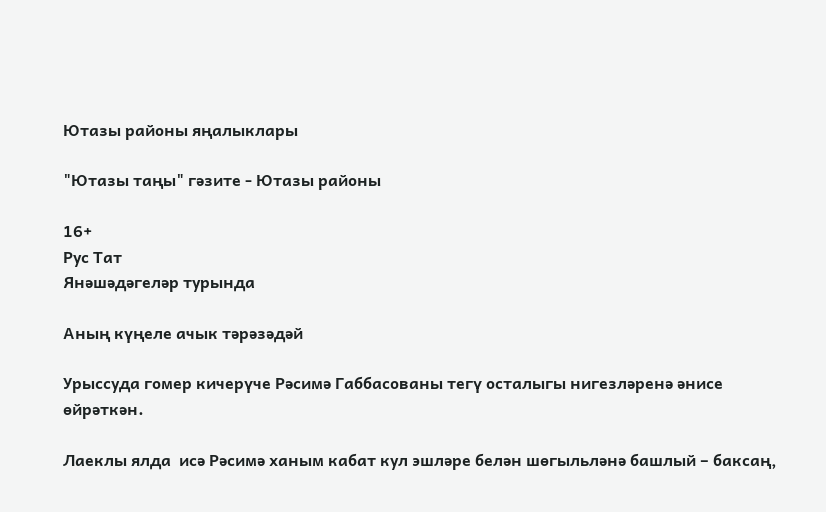Ютазы районы яңалыклары

"Ютазы таңы" гәзите - Ютазы районы

16+
Рус Тат
Янәшәдәгеләр турында

Аның күңеле ачык тәрәзәдәй

Урыссуда гомер кичерүче Рәсимә Габбасованы тегү осталыгы нигезләренә әнисе өйрәткән.

Лаеклы ялда  исә Рәсимә ханым кабат кул эшләре белән шөгыльләнә башлый – баксаң,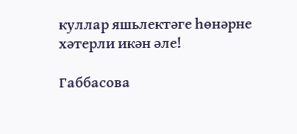куллар яшьлектәге һөнәрне хәтерли икән әле!

Габбасова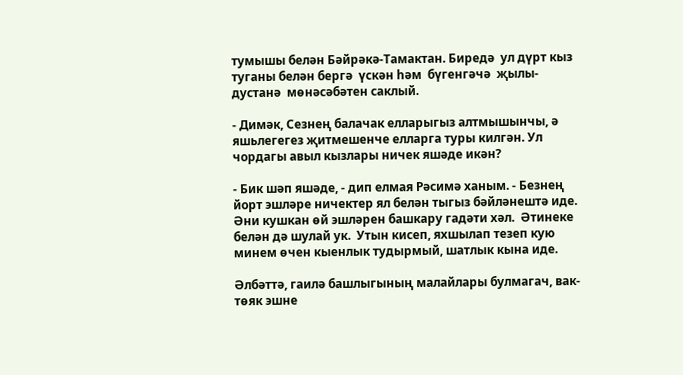тумышы белән Бәйрәкә-Тамактан. Биредә  ул дүрт кыз туганы белән бергә  үскән һәм  бүгенгәчә  җылы-дустанә  мөнәсәбәтен саклый.

- Димәк, Сезнең балачак елларыгыз алтмышынчы, ә яшьлегегез җитмешенче елларга туры килгән. Ул чордагы авыл кызлары ничек яшәде икән?

- Бик шәп яшәде, - дип елмая Рәсимә ханым. - Безнең йорт эшләре ничектер ял белән тыгыз бәйләнештә иде. Әни кушкан өй эшләрен башкару гадәти хәл.  Әтинеке белән дә шулай ук.  Утын кисеп, яхшылап тезеп кую минем өчен кыенлык тудырмый, шатлык кына иде.

Әлбәттә, гаилә башлыгының малайлары булмагач, вак-төяк эшне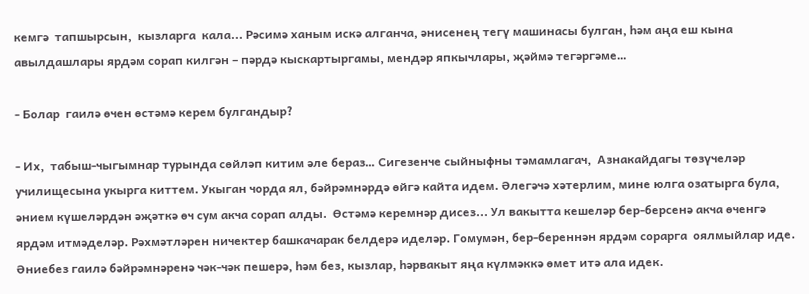кемгә  тапшырсын,  кызларга  кала... Рәсимә ханым искә алганча, әнисенең тегү машинасы булган, һәм аңа еш кына авылдашлары ярдәм сорап килгән – пәрдә кыскартыргамы, мендәр япкычлары, җәймә тегәргәме…

- Болар  гаилә өчен өстәмә керем булгандыр?

- Их,  табыш-чыгымнар турында сөйләп китим әле бераз… Сигезенче сыйныфны тәмамлагач,  Азнакайдагы төзүчеләр училищесына укырга киттем. Укыган чорда ял, бәйрәмнәрдә өйгә кайта идем. Әлегәчә хәтерлим, мине юлга озатырга була, әнием күшеләрдән әҗәткә өч сум акча сорап алды.  Өстәмә керемнәр дисез... Ул вакытта кешеләр бер-берсенә акча өченгә  ярдәм итмәделәр. Рәхмәтләрен ничектер башкачарак белдерә иделәр. Гомумән, бер-береннән ярдәм сорарга  оялмыйлар иде. Әниебез гаилә бәйрәмнәренә чәк-чәк пешерә, һәм без, кызлар, һәрвакыт яңа күлмәккә өмет итә ала идек.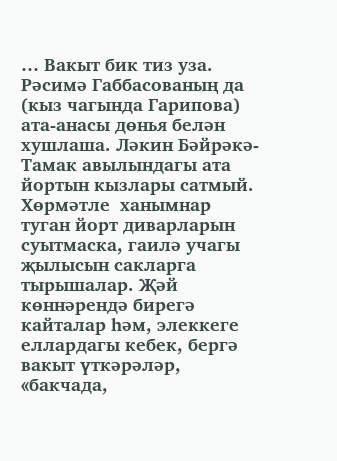… Вакыт бик тиз уза. Рәсимә Габбасованың да (кыз чагында Гарипова) ата-анасы дөнья белән хушлаша. Ләкин Бәйрәкә-Тамак авылындагы ата йортын кызлары сатмый. Хөрмәтле  ханымнар  туган йорт диварларын суытмаска, гаилә учагы җылысын сакларга тырышалар. Җәй көннәрендә бирегә кайталар һәм, элеккеге еллардагы кебек, бергә вакыт үткәрәләр, «бакчада,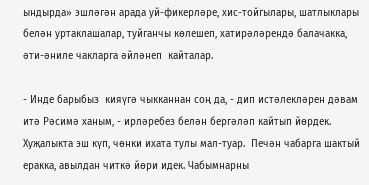ындырда» эшләгән арада уй-фикерләре, хис-тойгылары, шатлыклары белән уртаклашалар, туйганчы көлешеп, хатирәләрендә балачакка, әти-әниле чакларга әйләнеп  кайталар.

- Инде барыбыз  кияүгә чыкканнан соң да, - дип истәлекләрен дәвам итә Рәсимә ханым, - ирләребез белән бергәләп кайтып йөрдек. Хуҗалыкта эш күп, чөнки ихата тулы мал-туар.  Печән чабарга шактый  еракка, авылдан читкә йөри идек. Чабымнарны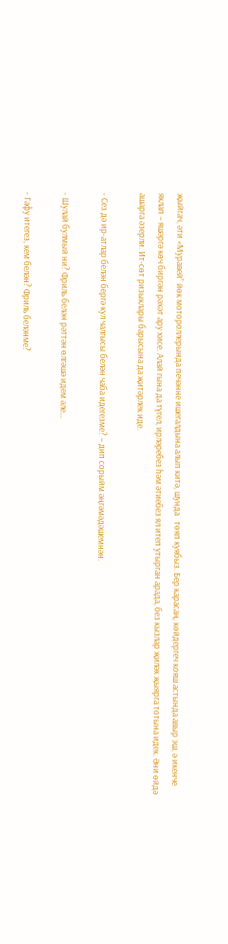җыйгач, әти «Муравей” йөк мотороллерында печәнне ишегалдына алып китә, шунда   төяп куябыз. Бер карасаң, көйдергеч кояш астында авыр эш, ә икенче яклап – яшәргә көч биргән рәхәт ару хисе. Алай гына да түгел, ирләребез һәм әтиебез ял итеп утырган арада, без кызлар җиләк җыярга тотына идек. Әни өйдә ашарга әзерли. Ит-сөт ризыклары барысына да җитәрлек иде.

- Сез дә ир-атлар белән бергә кул чалгысы белән чаба идегезме? – дип сорыйм әңгәмәдәшемнән.

- Шулай булмый ни? Фриль белән рәттән өлгәшә идем әле…

- Гафу итегез, кем белән? Фриль беләнме?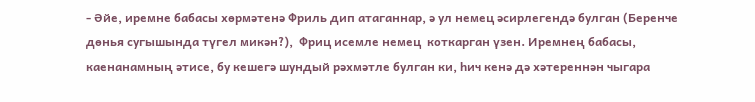- Әйе, иремне бабасы хөрмәтенә Фриль дип атаганнар, ә ул немец әсирлегендә булган (Беренче дөнья сугышында түгел микән?),  Фриц исемле немец  коткарган үзен. Иремнең бабасы, каенанамның әтисе, бу кешегә шундый рәхмәтле булган ки, һич кенә дә хәтереннән чыгара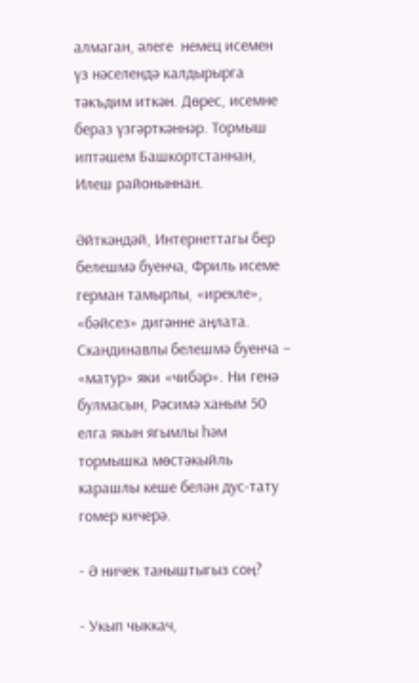алмаган, әлеге  немец исемен үз нәселендә калдырырга тәкъдим иткән. Дөрес, исемне бераз үзгәрткәннәр. Тормыш иптәшем Башкортстаннан, Илеш районыннан.

Әйткәндәй, Интернеттагы бер белешмә буенча, Фриль исеме герман тамырлы, «ирекле», «бәйсез» дигәнне аңлата. Скандинавлы белешмә буенча –  «матур» яки «чибәр». Ни генә булмасын, Рәсимә ханым 50 елга якын ягымлы һәм тормышка мөстәкыйль карашлы кеше белән дус-тату гомер кичерә.

- Ә ничек таныштыгыз соң?

- Укып чыккач,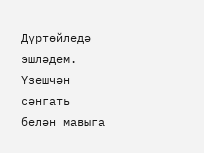Дүртөйледә эшләдем.  Үзешчән сәнгать белән мавыга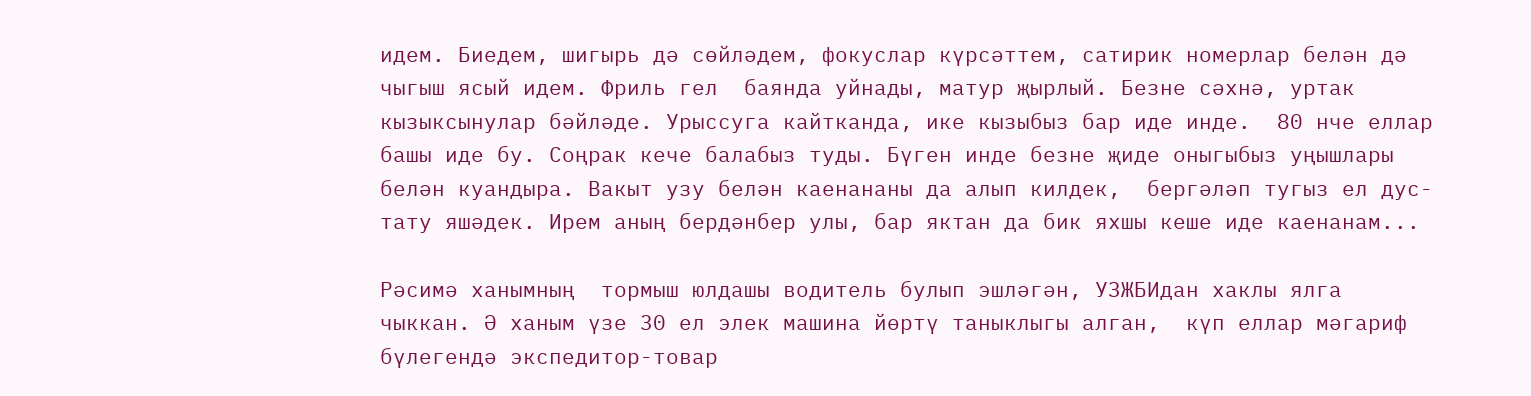идем. Биедем, шигырь дә сөйләдем, фокуслар күрсәттем, сатирик номерлар белән дә чыгыш ясый идем. Фриль гел  баянда уйнады, матур җырлый. Безне сәхнә, уртак кызыксынулар бәйләде. Урыссуга кайтканда, ике кызыбыз бар иде инде.  80 нче еллар башы иде бу. Соңрак кече балабыз туды. Бүген инде безне җиде оныгыбыз уңышлары белән куандыра. Вакыт узу белән каенананы да алып килдек,  бергәләп тугыз ел дус-тату яшәдек. Ирем аның бердәнбер улы, бар яктан да бик яхшы кеше иде каенанам...

Рәсимә ханымның  тормыш юлдашы водитель булып эшләгән, УЗЖБИдан хаклы ялга чыккан. Ә ханым үзе 30 ел элек машина йөртү таныклыгы алган,  күп еллар мәгариф бүлегендә экспедитор-товар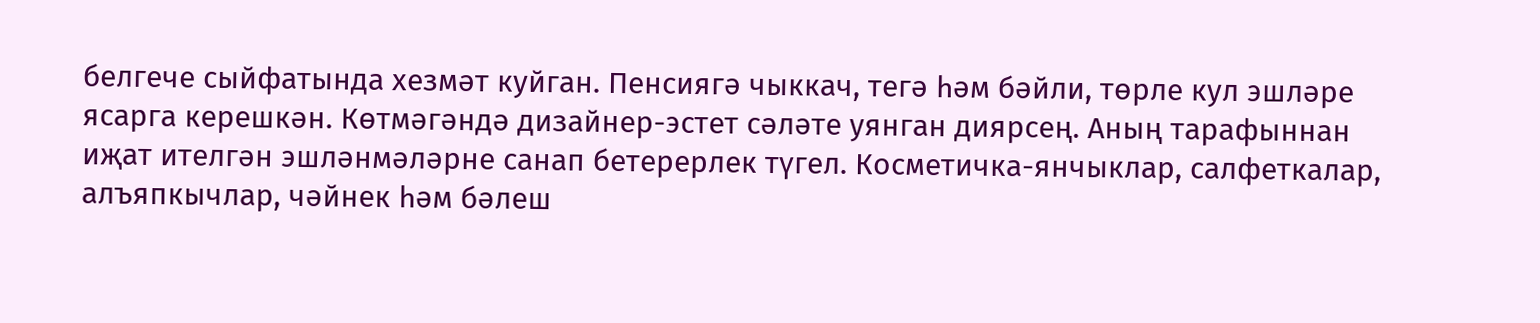белгече сыйфатында хезмәт куйган. Пенсиягә чыккач, тегә һәм бәйли, төрле кул эшләре ясарга керешкән. Көтмәгәндә дизайнер-эстет сәләте уянган диярсең. Аның тарафыннан иҗат ителгән эшләнмәләрне санап бетерерлек түгел. Косметичка-янчыклар, салфеткалар, алъяпкычлар, чәйнек һәм бәлеш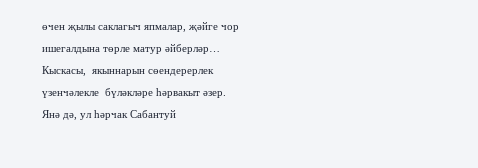өчен җылы саклагыч япмалар, җәйге чор ишегалдына төрле матур әйберләр… Кыскасы,  якыннарын сөендерерлек үзенчәлекле  бүләкләре һәрвакыт әзер. Янә дә, ул һәрчак Сабантуй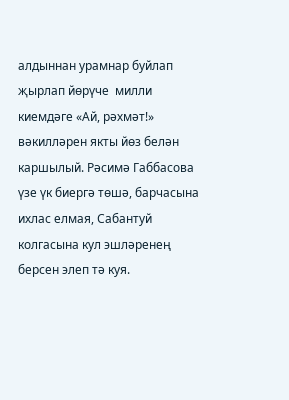алдыннан урамнар буйлап җырлап йөрүче  милли киемдәге «Ай, рәхмәт!»  вәкилләрен якты йөз белән каршылый. Рәсимә Габбасова үзе үк биергә төшә, барчасына ихлас елмая, Сабантуй колгасына кул эшләренең берсен элеп тә куя.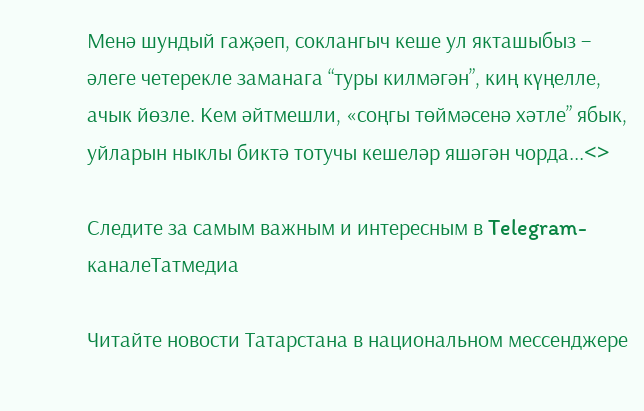Менә шундый гаҗәеп, соклангыч кеше ул якташыбыз – әлеге четерекле заманага “туры килмәгән”, киң күңелле, ачык йөзле. Кем әйтмешли, «соңгы төймәсенә хәтле” ябык, уйларын ныклы биктә тотучы кешеләр яшәгән чорда...<>

Следите за самым важным и интересным в Telegram-каналеТатмедиа

Читайте новости Татарстана в национальном мессенджере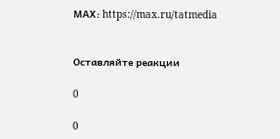MАХ: https://max.ru/tatmedia


Оставляйте реакции

0

0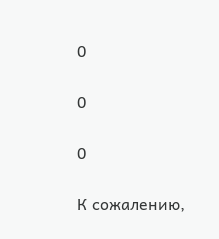0

0

0

К сожалению,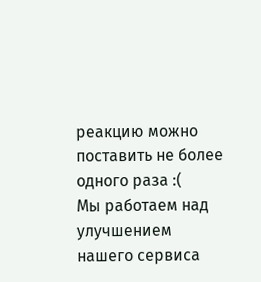реакцию можно поставить не более одного раза :(
Мы работаем над улучшением нашего сервиса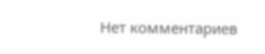Нет комментариев